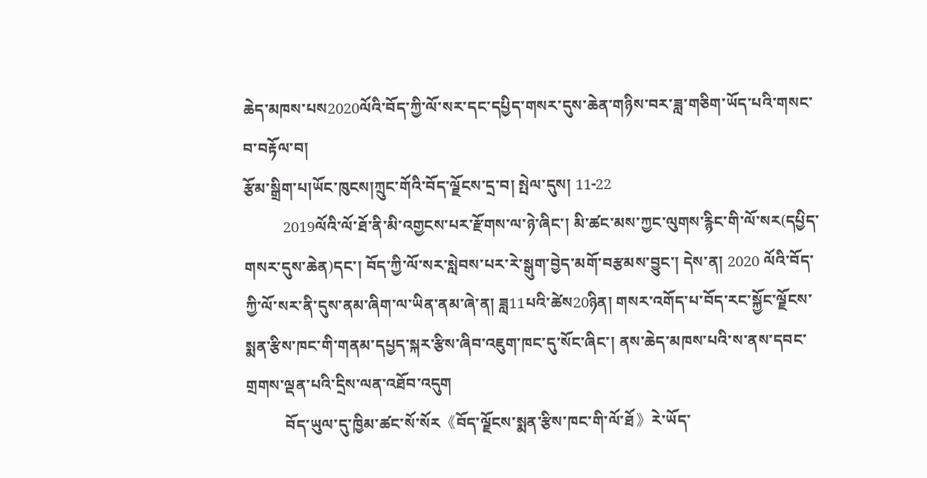ཆེད་མཁས་པས2020ལོའི་བོད་ཀྱི་ལོ་སར་དང་དཔྱིད་གསར་དུས་ཆེན་གཉིས་བར་ཟླ་གཅིག་ཡོད་པའི་གསང་བ་བརྟོལ་བ།
རྩོམ་སྒྲིག་པ།ཡོང་ཁུངས།ཀྲུང་གོའི་བོད་ལྗོངས་དྲ་བ། སྤེལ་དུས། 11-22
          2019ལོའི་ལོ་ཐོ་ནི་མི་འགྱངས་པར་རྫོགས་ལ་ཉེ་ཞིང་། མི་ཚང་མས་ཀྱང་ལུགས་རྙིང་གི་ལོ་སར(དཔྱིད་གསར་དུས་ཆེན)དང་། བོད་ཀྱི་ལོ་སར་སླེབས་པར་རེ་སྒུག་བྱེད་མགོ་བརྩམས་བྱུང་། དེས་ན། 2020 ལོའི་བོད་ཀྱི་ལོ་སར་ནི་དུས་ནམ་ཞིག་ལ་ཡིན་ནམ་ཞེ་ན། ཟླ11པའི་ཚེས20ཉིན། གསར་འགོད་པ་བོད་རང་སྐྱོང་ལྗོངས་སྨན་རྩིས་ཁང་གི་གནམ་དཔྱད་སྐར་རྩིས་ཞིབ་འཇུག་ཁང་དུ་སོང་ཞིང་། ནས་ཆེད་མཁས་པའི་ས་ནས་དབང་གྲགས་ལྡན་པའི་དྲིས་ལན་འཐོབ་འདུག
          བོད་ཡུལ་དུ་ཁྱིམ་ཚང་སོ་སོར《བོད་ལྗོངས་སྨན་རྩིས་ཁང་གི་ལོ་ཐོ》རེ་ཡོད་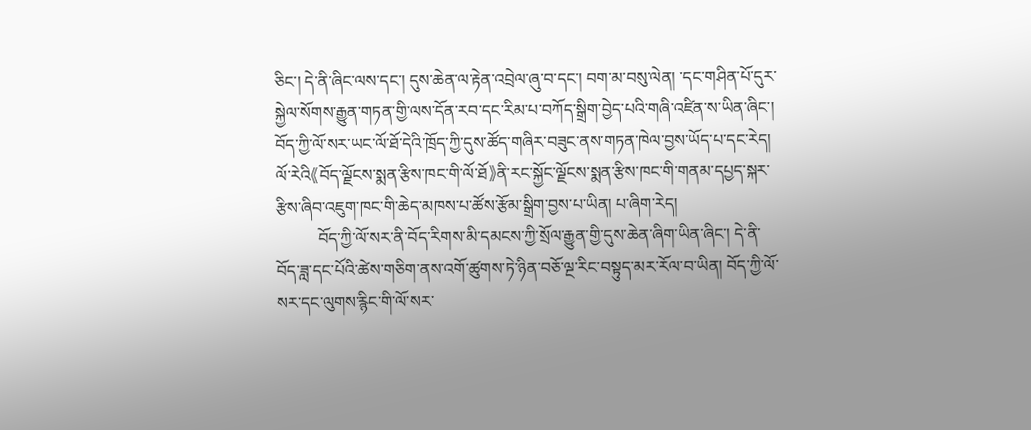ཅིང་། དེ་ནི་ཞིང་ལས་དང་། དུས་ཆེན་ལ་རྟེན་འབྲེལ་ཞུ་བ་དང་། བག་མ་བསུ་ལེན། ་དང་གཤིན་པོ་དུར་སྐྱེལ་སོགས་རྒྱུན་གཏན་གྱི་ལས་དོན་རབ་དང་རིམ་པ་བཀོད་སྒྲིག་བྱེད་པའི་གཞི་འཛིན་ས་ཡིན་ཞིང་། བོད་ཀྱི་ལོ་སར་ཡང་ལོ་ཐོ་དེའི་ཁྲོད་ཀྱི་དུས་ཚོད་གཞིར་བཟུང་ནས་གཏན་ཁེལ་བྱས་ཡོད་པ་དང་རེད། ལོ་རེའི《བོད་ལྗོངས་སྨན་རྩིས་ཁང་གི་ལོ་ཐོ》ནི་རང་སྐྱོང་ལྗོངས་སྨན་རྩིས་ཁང་གི་གནམ་དཔྱད་སྐར་རྩིས་ཞིབ་འཇུག་ཁང་གི་ཆེད་མཁས་པ་ཚོས་རྩོམ་སྒྲིག་བྱས་པ་ཡིན། པ་ཞིག་རེད།
          བོད་ཀྱི་ལོ་སར་ནི་བོད་རིགས་མི་དམངས་ཀྱི་སྲོལ་རྒྱུན་གྱི་དུས་ཆེན་ཞིག་ཡིན་ཞིང་། དེ་ནི་བོད་ཟླ་དང་པོའི་ཚེས་གཅིག་ནས་འགོ་ཚུགས་ཏེ་ཉིན་བཅོ་ལྔ་རིང་བསྟུད་མར་རོལ་བ་ཡིན། བོད་ཀྱི་ལོ་སར་དང་ལུགས་རྙིང་གི་ལོ་སར་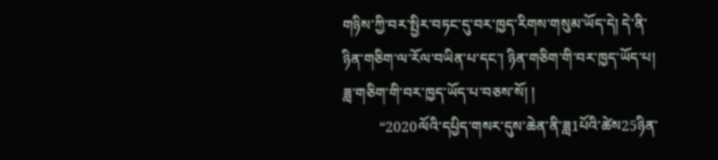གཉིས་ཀྱི་བར་སྤྱིར་བཏང་དུ་བར་ཁྱད་རིགས་གསུམ་ཡོད་དེ། དེ་ནི་ཉིན་གཅིག་ལ་རོལ་བཡིན་པ་དང་། ཉིན་གཅིག་གི་བར་ཁྱད་ཡོད་པ། ཟླ་གཅིག་གི་བར་ཁྱད་ཡོད་པ་བཅས་སོ། །
          “2020ལོའི་དཔྱིད་གསར་དུས་ཆེན་ནི་ཟླ1པོའི་ཚེས25ཉིན་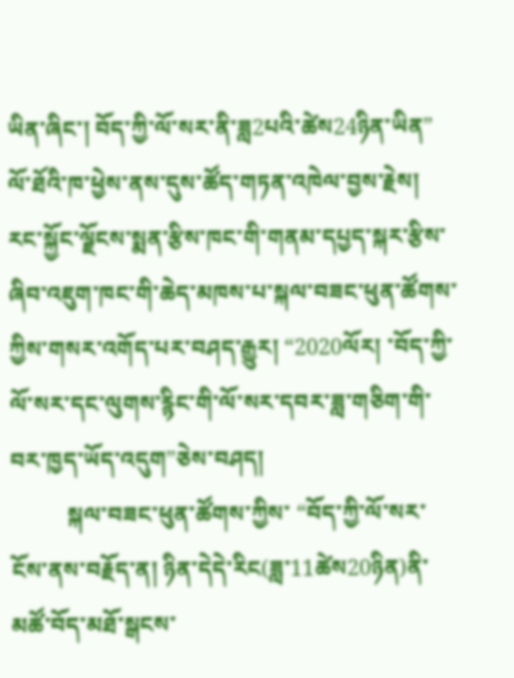ཡིན་ཞིང་། བོད་ཀྱི་ལོ་སར་ནི་ཟླ2པའི་ཚེས24ཉིན་ཡིན” ལོ་ཐོའི་ཁ་ཕྱེས་ནས་དུས་ཚོད་གཏན་འཁེལ་བྱས་རྗེས། རང་སྐྱོང་ལྗོངས་སྨན་རྩིས་ཁང་གི་གནམ་དཔྱད་སྐར་རྩིས་ཞིབ་འཇུག་ཁང་གི་ཆེད་མཁས་པ་སྐལ་བཟང་ཕུན་ཚོགས་ཀྱིས་གསར་འགོད་པར་བཤད་རྒྱུར། “2020ལོར། ་བོད་ཀྱི་ལོ་སར་དང་ལུགས་རྙིང་གི་ལོ་སར་དབར་ཟླ་གཅིག་གི་བར་ཁྱད་ཡོད་འདུག”ཅེས་བཤད།
          སྐལ་བཟང་ཕུན་ཚོགས་ཀྱིས་ “བོད་ཀྱི་ལོ་སར་ངོས་ནས་བརྗོད་ན། ཉིན་དེདེ་རིང(ཟླ་11ཚེས20ཉིན)ནི་མཚོ་བོད་མཐོ་སྒངས་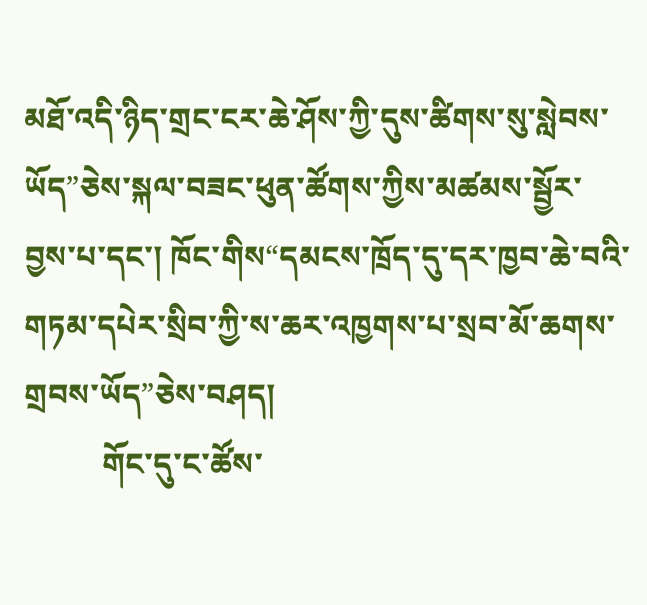མཐོ་འདི་ཉིད་གྲང་ངར་ཆེ་ཤོས་ཀྱི་དུས་ཚིགས་སུ་སླེབས་ཡོད”ཅེས་སྐལ་བཟང་ཕུན་ཚོགས་ཀྱིས་མཚམས་སྦྱོར་བྱས་པ་དང་། ཁོང་གིས“དམངས་ཁྲོད་དུ་དར་ཁྱབ་ཆེ་བའི་གཏམ་དཔེར་སྲིབ་ཀྱི་ས་ཆར་འཁྱགས་པ་སྲབ་མོ་ཆགས་གྲབས་ཡོད”ཅེས་བཤད།
          གོང་དུ་ང་ཚོས་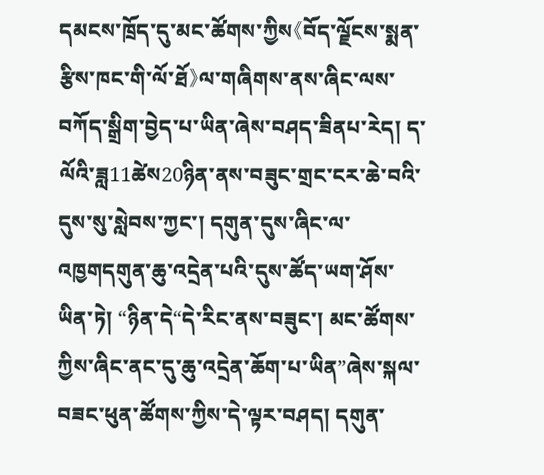དམངས་ཁྲོད་དུ་མང་ཚོགས་ཀྱིས《བོད་ལྗོངས་སྨན་རྩིས་ཁང་གི་ལོ་ཐོ》ལ་གཞིགས་ནས་ཞིང་ལས་བཀོད་སྒྲིག་བྱེད་པ་ཡིན་ཞེས་བཤད་ཟིནཔ་རེད། ད་ལོའི་ཟླ11ཚེས20ཉིན་ནས་བཟུང་གྲང་ངར་ཆེ་བའི་དུས་སུ་སླེབས་ཀྱང་། དགུན་དུས་ཞིང་ལ་འཁྱགདགུན་ཆུ་འདྲེན་པའི་དུས་ཚོད་ཡག་ཤོས་ཡིན་ཏེ། “ཉིན་དེ“དེ་རིང་ནས་བཟུང་། མང་ཚོགས་ཀྱིས་ཞིང་ནང་དུ་ཆུ་འདྲེན་ཆོག་པ་ཡིན”ཞེས་སྐལ་བཟང་ཕུན་ཚོགས་ཀྱིས་དེ་ལྟར་བཤད། དགུན་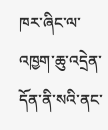ཁར་ཞིང་ལ་འཁྱག་ཆུ་འདྲེན་དོན་ནི་སའི་ནང་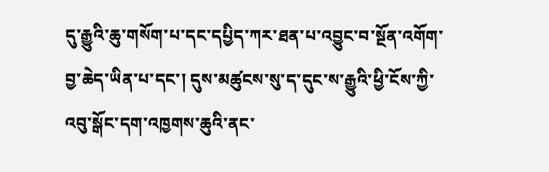དུ་རྒྱུའི་ཆུ་གསོག་པ་དང་དཔྱིད་ཀར་ཐན་པ་འབྱུང་བ་སྔོན་འགོག་བྱ་ཆེད་ཡིན་པ་དང་། དུས་མཚུངས་སུ་ད་དུང་ས་རྒྱུའི་ཕྱི་ངོས་ཀྱི་འབུ་སྒོང་དག་འཁྱགས་ཆུའི་ནང་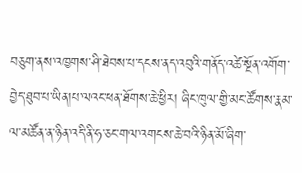བཅུག་ནས་འཁྱགས་ཤི་ཐེབས་པ་དངས་ནད་འབུའི་གནོད་འཚེ་སྔོན་འགོག་བྱེད་ཐུབ་པ་ཡིན།པ་ལའང་ཕན་ཐོགས་ཆེ་ཕྱིར། ཞིང་ཁུལ་གྱི་མང་ཚོགས་རྣམ་ལ་མཚོན་ན་ཉིན་འདི་ནི་ཧ་ཅང་གལ་འགངས་ཆེ་བའི་ཉིན་མོ་ཞིག་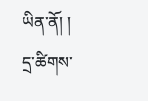ཡིན་ནོ། །
དྲ་ཚིགས་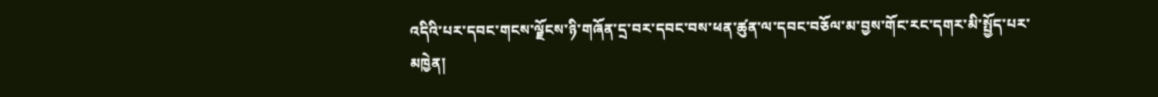འདིའི་པར་དབང་གངས་ལྗོངས་ཉི་གཞོན་དྲ་བར་དབང་བས་ཕན་ཚུན་ལ་དབང་བཅོལ་མ་བྱས་གོང་རང་དགར་མི་སྤྱོད་པར་མཁྱེན།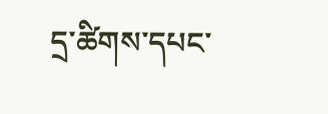དྲ་ཚིགས་དཔང་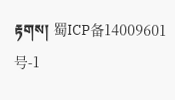རྟགས། 蜀ICP备14009601号-1